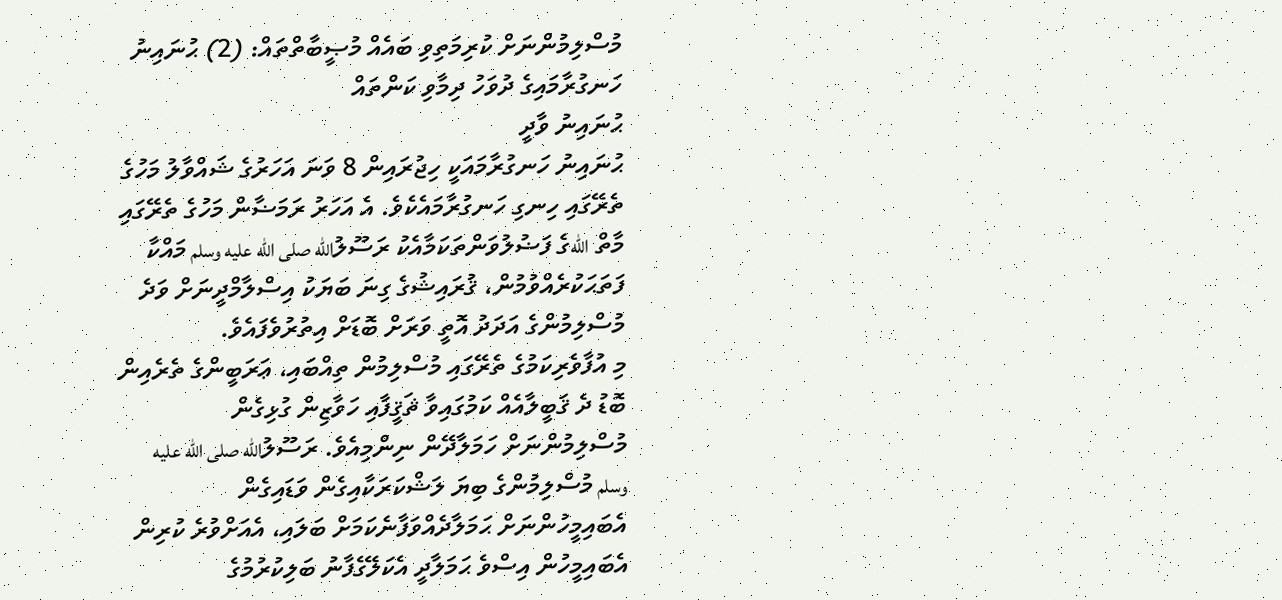މުސްލިމުންނަށް ކުރިމަތިވި ބައެއް މުޞީބާތްތައް: (2) ޙުނައިނު ހަނގުރާމައިގެ ދުވަހު ދިމާވި ކަންތައް
ޙުނައިނު ވާދީ
ޙުނައިނު ހަނގުރާމައަކީ ހިޖުރައިން 8 ވަނަ އަހަރުގެ ޝައްވާލު މަހުގެ ތެރޭގައި ހިނގި ހަނގުރާމައެކެވެ. އެ އަހަރު ރަމަޟާން މަހުގެ ތެރޭގައި މާތް اللهގެ ފަޟުލުވަންތަކަމާއެކު ރަސޫލުالله صلى الله عليه وسلم މައްކާ ފަތަޙަކުރެއްވުމުން، ޤުރައިޝުގެ ގިނަ ބަޔަކު އިސްލާމްދީނަށް ވަދެ މުސްލިމުންގެ އަދަދު އޮތީ ވަރަށް ބޮޑަށް އިތުރުވެފައެވެ.
މި އުފާވެރިކަމުގެ ތެރޭގައި މުސްލިމުން ތިއްބައި، ޢަރަބީންގެ ތެރެއިން ބޮޑު ދެ ޤަބީލާއެއް ކަމުގައިވާ ޘަޤީފާއި ހަވާޒިން ގުޅިގެން މުސްލިމުންނަށް ހަމަލާދޭން ނިންމިއެވެ. ރަސޫލުالله صلى الله عليه وسلم މުސްލިމުންގެ ބިޔަ ލަޝްކަރަކާއިގެން ވަޑައިގެން އެބައިމީހުންނަށް ޙަމަލާދެއްވަފާނެކަމަށް ބަލައި، އެއަށްވުރެ ކުރިން އެބައިމީހުން އިސްވެ ޙަމަލާދީ އެކަލޭގެފާނު ބަލިކުރުމުގެ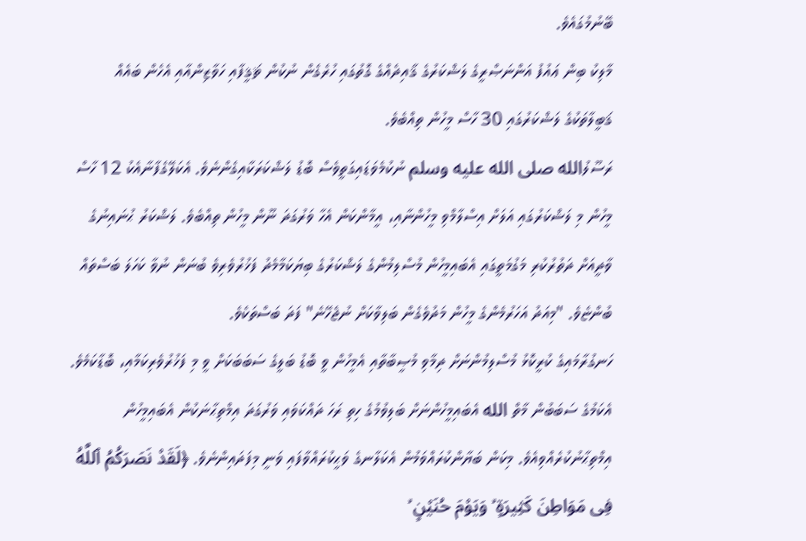ބޭނުމުގައެވެ.
މާލިކު ބިން ޢައުފު އަންނަޞްރީގެ ލަޝްކަރުގެ ޤާއިދެއްގެ ގޮތުގައި ހުރެގެން ނުކުން ޘަޤީފާއި ހަވާޒިންއާއި އެހެން ބައެއް ޤަބީލާތަކުގެ ލަޝްކަރުގައި 30 ހާސް މީހުން ތިއްބެވެ.
ރަސޫލުالله صلى الله عليه وسلم ނުކުމެވަޑައިގަތީވެސް ބޮޑު ލަޝްކަރަކާއިގެންނެވެ. އެކަލޭގެފާނާއެކު 12 ހާސް މީހުން މި ލަޝްކަރުގައި އަލަށް އިސްލާމްވި މީހުންނާއި، އީމާންކަން އެހާ ވަރުގަދަ ނޫން މީހުން ތިއްބެވެ. ލަޝްކަރު ޙުނައިނުގެ ވާދީއަށް ދަތުރުކުރި މަގުމަތީގައި އެބައިމީހުން މުސްލިމުންގެ ލަޝްކަރުގެ ބިޔަކަމާމެދު ފަޚުރުވެރިވެ ބުނަން ނުވާ ކަހަލަ ބަސްތައް ބުންޏެވެ. "މިއަދު އަހަރުމެންގެ މީހުން މަދުވެގެން ބަލިވާކަށް ނުޖެހޭނެ" ފަދަ ބަސްތަކެވެ.
ހަނގުރާމައިގެ ކުރީކޮޅު މުސްލިމުންނަށް ދިމާވި މުޞީބާތާއި އެމީހުން ވީ ބޮޑު ބަލީގެ ސަބަބަކަށް ވީ މި ފަޚުރުވެރިކަމާއި، ބޮޑާކަމެވެ. އެކަމުގެ ސަބަބުން މާތް الله އެބައިމީހުންނަށް ބަލިވުމުގެ ހިތި ރަހަ ދައްކަވައި ވަރުގަދަ އިމްތިޙާނަކުން އެބައިމީހުން އިމްތިޙާނުކުރެއްވިއެވެ. މިކަން ބަޔާންކުރައްވަމުން އެކަލާނގެ ވަޙީކުރައްވާފައި ވަނީ މިފަދައިންނެވެ. ﴿لَقَدْ نَصَرَكُمُ ٱللَّهُ فِى مَوَاطِنَ كَثِيرَةٍ ۙ وَيَوْمَ حُنَيْنٍ ۙ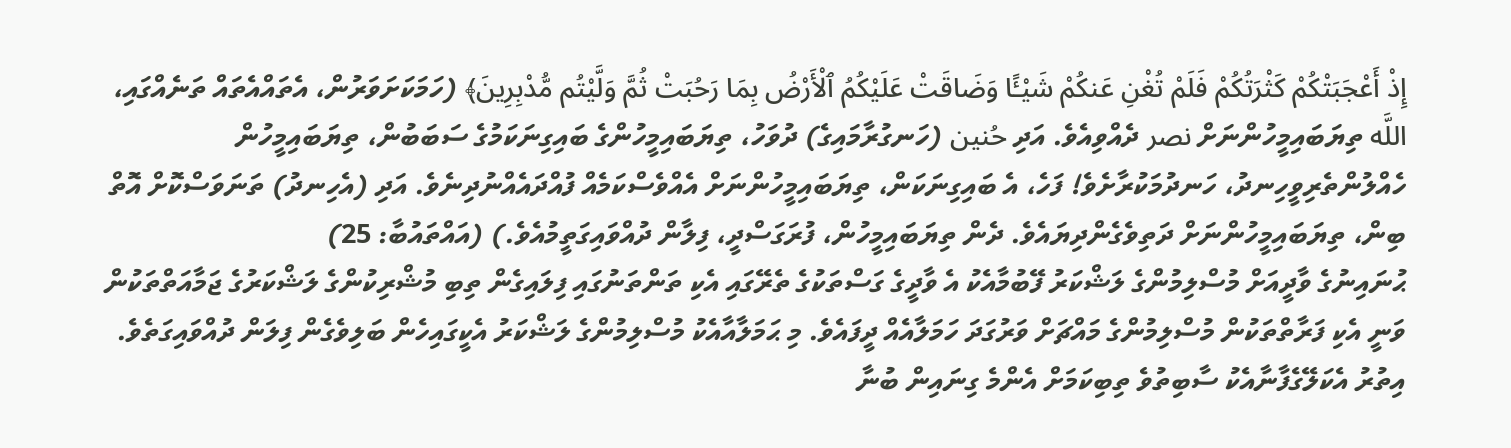إِذْ أَعْجَبَتْكُمْ كَثْرَتُكُمْ فَلَمْ تُغْنِ عَنكُمْ شَيْـًٔا وَضَاقَتْ عَلَيْكُمُ ٱلْأَرْضُ بِمَا رَحُبَتْ ثُمَّ وَلَّيْتُم مُّدْبِرِينَ﴾ (ހަމަކަށަވަރުން، އެތައްއެތައް ތަނެއްގައި، اللَّه ތިޔަބައިމީހުންނަށް نصر ދެއްވިއެވެ. އަދި حُنين (ހަނގުރާމައިގެ) ދުވަހު، ތިޔަބައިމީހުންގެ ބައިގިނަކަމުގެ ސަބަބުން، ތިޔަބައިމީހުން ހެއްލުންތެރިވީހިނދު، ހަނދުމަކުރާށެވެ! ފަހެ، އެ ބައިގިނަކަން، ތިޔަބައިމީހުންނަށް އެއްވެސްކަމެއް ފުއްދައެއްނުދިނެވެ. އަދި (އެހިނދު) ތަނަވަސްކޮށް އޮތް ބިން، ތިޔަބައިމީހުންނަށް ދަތިވެގެންދިޔައެވެ. ދެން ތިޔަބައިމީހުން، ފުރަގަސްދީ، ފިލާން ދުއްވައިގަތީމުއެވެ.) (އައްތައުބާ: 25)
ޙުނައިނުގެ ވާދީއަށް މުސްލިމުންގެ ލަޝްކަރު ފޭބުމާއެކު އެ ވާދީގެ ގަސްތަކުގެ ތެރޭގައި އެކި ތަންތަނުގައި ފިލައިގެން ތިބި މުޝްރިކުންގެ ލަޝްކަރުގެ ޖަމާއަތްތަކުން ވަނީ އެކި ފަރާތްތަކުން މުސްލިމުންގެ މައްޗަށް ވަރުގަދަ ހަމަލާއެއް ދީފައެވެ. މި ޙަމަލާއާއެކު މުސްލިމުންގެ ލަޝްކަރު އެކީގައިހެން ބަލިވެގެން ފިލަން ދުއްވައިގަތެވެ. އިތުރު އެކަލޭގެފާނާއެކު ސާބިތުވެ ތިބިކަމަށް އެންމެ ގިނައިން ބުނާ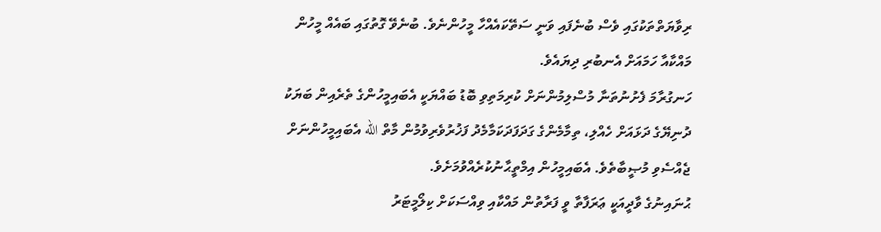ރިވާޔަތްތަކުގައި ވެސް ބުނެފައި ވަނީ ސަތޭކައެއްހާ މީހުންނެވެ. ބުނެވޭ ގޮތުގައި ބައެއް މީހުން މައްކާއާ ހަމައަށް އެނބުރި ދިޔައެވެ.
ހަނގުރާމަ ފެށުނުތަނާ މުސްލިމުންނަށް ކުރިމަތިވި ބޮޑު ބައްޔަކީ އެބައިމީހުންގެ ތެރެއިން ބަޔަކު ދުނިޔޭގެ ދަޅައަށް ހެއްލި، ތިމާމެންގެ ގަދަފަދަކަމާމެދު ފަޚުރުވެރިވުމުން މާތް الله އެބައިމީހުންނަށް ޖެއްސެވި މުޞީބާތެވެ. އެބައިމީހުން އިމްތީޙާނުކުރެއްވުމަށެވެ.
ޙުނައިނުގެ ވާދީއަކީ ޢަރަފާތާ ވީ ފަރާތުން މައްކާއި ވިއްސަކަށް ކިލޯމީޓަރު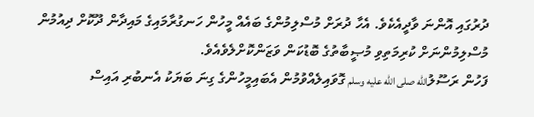ދުރުގައި އޮންނަ ވާދީއެކެވެ. އެހާ ދުރަށް މުސްލިމުންގެ ބައެއް މީހުން ހަނގުރާމައިގެ މައިދާން ދޫކޮށް ދިއުމުން މުސްލިމުންނަށް ކުރިމަތިވި މުޞީބާތުގެ ބޮޑުކަން ވަޒަންކޮށްލެވެއެވެ.
ފަހުން ރަސޫލުالله صلى الله عليه وسلم ގޮވައިލެއްވުމުން އެބައިމީހުންގެ ގިނަ ބަޔަކު އެނބުރި އައިސް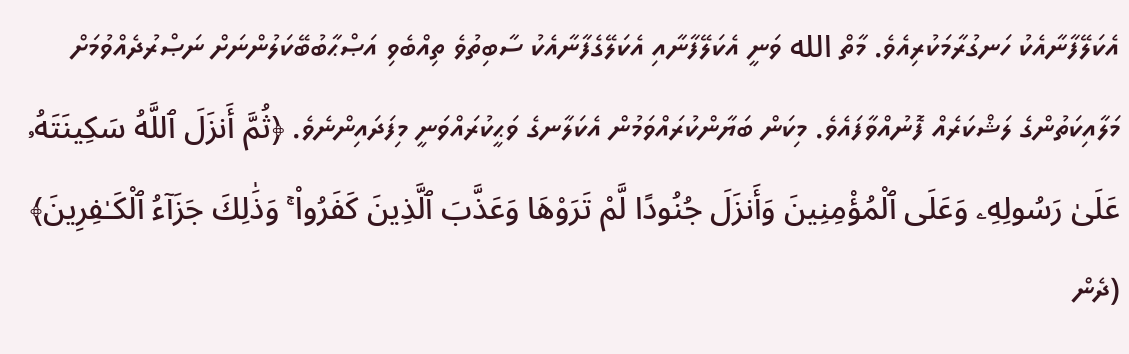އެކަލޭފާނާއެކު ހަނގުރާމަކުރިއެވެ. މާތް الله ވަނީ އެކަލޭފާނާއި އެކަލޭގެފާނާއެކު ސާބިތުވެ ތިއްބެވި އަޞްޙާބުބޭކަލުންނަށް ނަޞްރުދެއްވުމަށް މަލާއިކަތުންގެ ލަޝްކަރެއް ފޮނުއްވާފައެވެ. މިކަން ބަޔާންކުރައްވަމުން އެކަލާނގެ ވަޙީކުރައްވަނީ މިފަދައިންނެވެ. ﴿ثُمَّ أَنزَلَ ٱللَّهُ سَكِينَتَهُۥ عَلَىٰ رَسُولِهِۦ وَعَلَى ٱلْمُؤْمِنِينَ وَأَنزَلَ جُنُودًا لَّمْ تَرَوْهَا وَعَذَّبَ ٱلَّذِينَ كَفَرُوا۟ ۚ وَذَ‌ٰلِكَ جَزَآءُ ٱلْكَـٰفِرِينَ﴾ (ދެން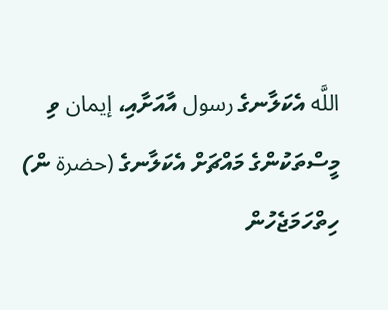اللَّه އެކަލާނގެ رسول އާއަށާއި، إيمان ވި މީސްތަކުންގެ މައްޗަށް އެކަލާނގެ (حضرة ން) ހިތްހަމަޖެހުން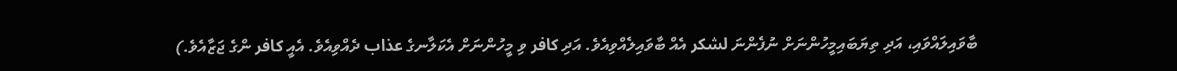ބާވައިލައްވައި، އަދި ތިޔަބައިމީހުންނަށް ނުފެންނަ لشكر އެއް ބާވައިލެއްވިއެވެ. އަދި كافر ވި މީހުންނަށް އެކަލާނގެ عذاب ދެއްވިއެވެ. އެއީ كافر ންގެ ޖަޒާއެވެ.)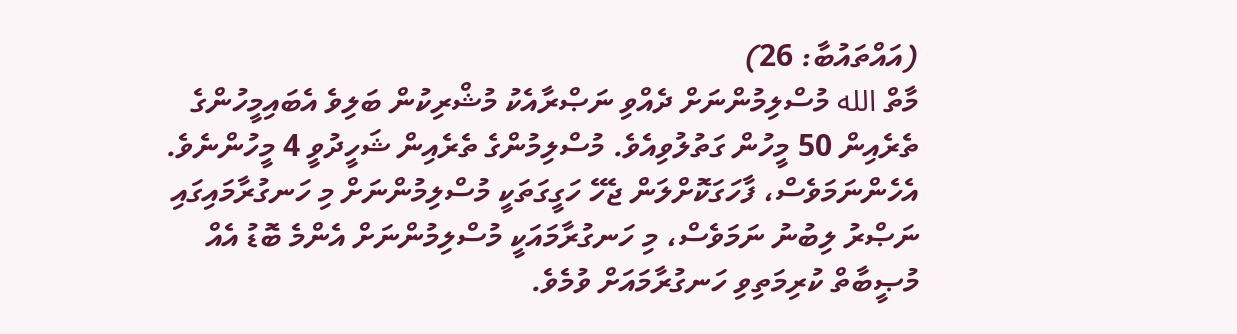(އައްތައުބާ: 26)
މާތް الله މުސްލިމުންނަށް ދެއްވި ނަޞްރާއެކު މުޝްރިކުން ބަލިވެ އެބައިމީހުންގެ ތެރެއިން 50 މީހުން ގަތުލުވިއެވެ. މުސްލިމުންގެ ތެރެއިން ޝަހީދުވީ 4 މީހުންނެވެ.
އެހެންނަމަވެސް، ފާހަގަކޮށްލަން ޖެހޭ ހަގީގަތަކީ މުސްލިމުންނަށް މި ހަނގުރާމައިގައި ނަޞްރު ލިބުނު ނަމަވެސް، މި ހަނގުރާމައަކީ މުސްލިމުންނަށް އެންމެ ބޮޑު އެއް މުޞީބާތް ކުރިމަތިވި ހަނގުރާމައަށް ވުމެވެ.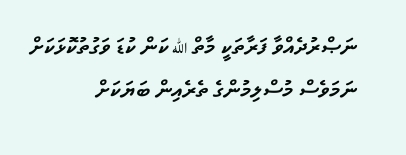ނަޞްރުދެއްވާ ފަރާތަކީ މާތް الله ކަން ކުޑަ ވަގުތުކޮޅަކަށް ނަމަވެސް މުސްލިމުންގެ ތެރެއިން ބަޔަކަށް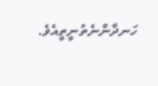ހަނދާންނެތުނީތީއެވެ.